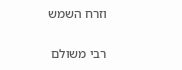וזרח השמש

רבי משולם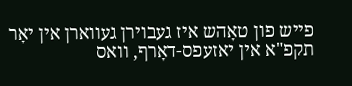פייש פון טאָהש איז געבוירן געווארן אין יאָר תקפ"א אין יאזעפס-דאָרף, וואס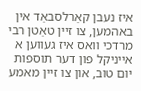איז נעבן קאַרלסבאַד אין באהמען, צו זיין טאַטן רבי מרדכי וואס איז געווען א אייניקל פון דער תוספות יום טוב, און צו זיין מאמע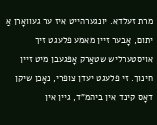מרת זעלדא. יונגערהייט איז ער געוואָרן אַ יתום, אָבער זיין מאמע פלעגט זיך אויסטערליש שטאַרק אָפּגעבן מיט זיין חינוך. זי פלעגט יעדן צופרי, נאָכן שיקן דאָס קינד אין ביהמ"ד, גיין אין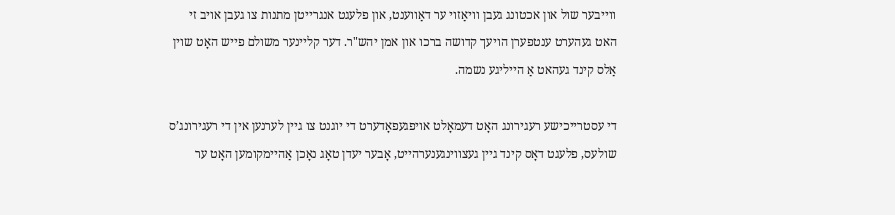ווייבער שול און אכטונג געבן וויאַזוי ער דאַווענט, און פלעגט אנגרייטן מתנות צו געבן אויב זי האט געהערט ענטפערן הויעך קדושה ברכו און אמן יהש"ר. דער קליינער משולם פייש האָט שוין אַלס קינד געהאט אַ הייליגע נשמה.

די עסטרייכישע רעגירונג האָט דעמאָלט אויפגעפאָדערט די יוגנט צו גיין לערנען אין די רעגירונג’ס שולעס, פלעגט דאָס קינד גיין געצווינגענערהייט, אָבער יעדן טאָג נאָכן אַהיימקומען האָט ער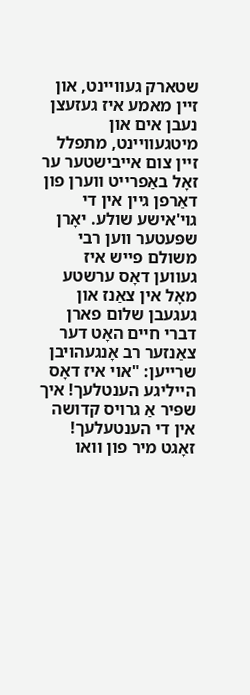שטארק געוויינט, און זיין מאמע איז געזעצן נעבן אים און מיטגעוויינט, מתפלל זיין צום אייבישטער ער זאָל באַפרייט ווערן פון דאַרפן גיין אין די גוי'אישע שולע. יאָרן שפּעטער ווען רבי משולם פייש איז געווען דאָס ערשטע מאָל אין צאַנז און געגעבן שלום פארן דברי חיים האָט דער צאַנזער רב אָנגעהויבן שרייען: "אוי איז דאָס הייליגע הענטלעך! איך שפּיר אַ גרויס קדושה אין די הענטעלעך! זאָגט מיר פון וואו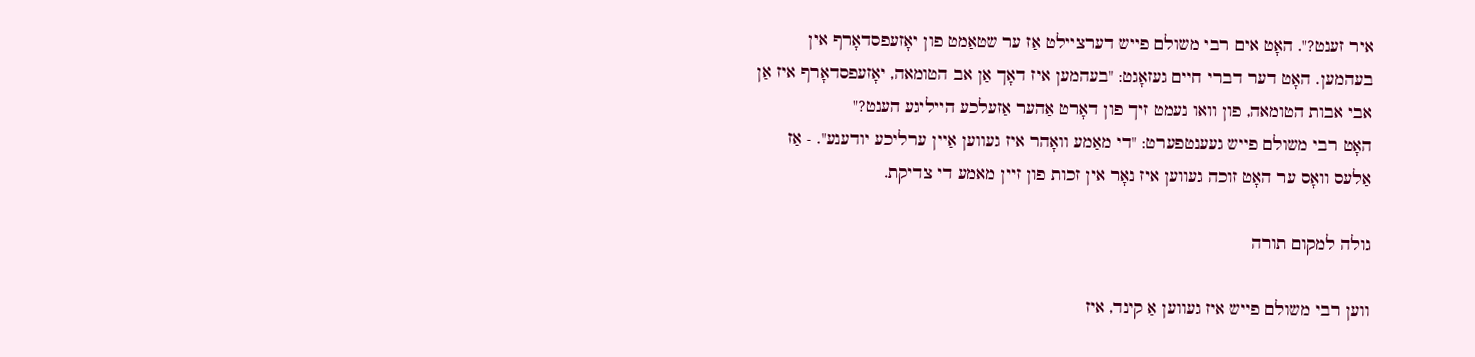איר זענט?". האָט אים רבי משולם פייש דערציילט אַז ער שטאַמט פון יאָזעפסדאָרף אין בעהמען. האָט דער דברי חיים געזאָגט: "בעהמען איז דאָך אַן אב הטומאה, יאָזעפסדאָרף איז אַן אבי אבות הטומאה, פון וואו נעמט זיך פון דאָרט אַהער אַזעלכע הייליגע הענט?"
האָט רבי משולם פייש געענטפערט: "די מאַמע וואָהר איז געווען אַיין ערליכע יודענע". - אַז אַלעס וואָס ער האָט זוכה געווען איז נאָר אין זכות פון זיין מאמע די צדיקת.

גולה למקום תורה

ווען רבי משולם פייש איז געווען אַ קינד, איז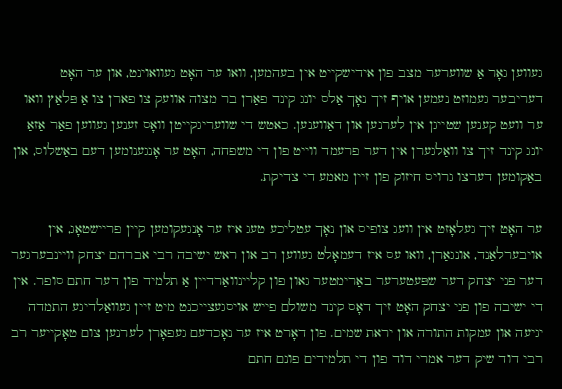געווען גאָר אַ שווערער מצב פון אידישקייט אין בעהמען, וואו ער האָט געוואוינט, און ער האָט דעריבער געמוזט נעמען אויף זיך נאָך אַלס יונג קינד פאַרן בר מצוה אוועק צו פארן צו אַ פּלאַץ וואו ער וועט קענען שטייגן אין לערנען און דאַווענען. כאטש די שוועריגקייטן וואָס זענען געווען פאַר אַזאַ יונג קינד זיך צו וואַלגערן אין דער פרעמד ווייט פון די משפחה, האָט ער אָנגענומען דעם באַשלוס, און באַקומען דערצו גרויס חיזוק פון זיין מאמע די צדיקת.

ער האָט זיך געלאָזט אין וועג צופיס און נאָך עטליכע טעג איז ער אָנגעקומען קיין פריישטאָג, אין אויבערלאַנד, אונגאַרן, וואו עס איז דעמאָלט געווען רב און ראש ישיבה רבי אברהם יצחק וויינבערגער דער פני יצחק דער שפּעטערער באַרימטער גאון פון קליינוואַרדיין אַ תלמיד פון דער חתם סופר. אין די ישיבה פון פני יצחק האָט זיך דאָס קינד משולם פייש אויסגעצייכנט מיט זיין געוואַלדיגע התמדה יגיעה און עמקות התורה און יראת שמים. פון דאָרט איז ער נאָכדעם געפאָרן לערנען צום טאָקייער רב רבי דוד שיק דער אמרי דוד פון די תלמידים פונם חתם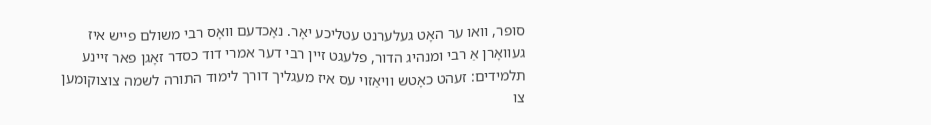סופר, וואו ער האָט געלערנט עטליכע יאָר. נאָכדעם וואָס רבי משולם פייש איז געוואָרן אַ רבי ומנהיג הדור, פלעגט זיין רבי דער אמרי דוד כסדר זאָגן פאר זיינע תלמידים: זעהט כאָטש וויאַזוי עס איז מעגליך דורך לימוד התורה לשמה צוצוקומען צו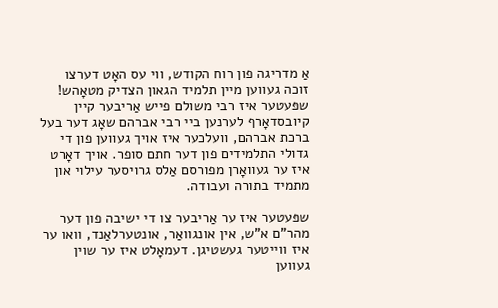אַ מדריגה פון רוח הקודש, ווי עס האָט דערצו זוכה געווען מיין תלמיד הגאון הצדיק מטאָהש! שפּעטער איז רבי משולם פייש אַריבער קיין קיובסדאָרף לערנען ביי רבי אברהם שאָג דער בעל ברכת אברהם, וועלכער איז אויך געווען פון די גדולי התלמידים פון דער חתם סופר. אויך דאָרט איז ער געוואָרן מפורסם אַלס גרויסער עילוי און מתמיד בתורה ועבודה.

שפּעטער איז ער אַריבער צו די ישיבה פון דער מהר"ם א"ש, אין אונגוואַר, אונטערלאַנד, וואו ער איז ווייטער געשטיגן. דעמאָלט איז ער שוין געווען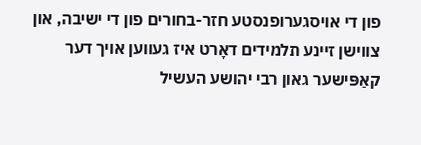פון די אויסגערופנסטע חזר-בחורים פון די ישיבה, און צווישן זיינע תלמידים דאָרט איז געווען אויך דער קאַפּישער גאון רבי יהושע העשיל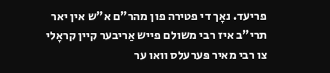פריעד. נאָך די פטירה פון מהר"ם א"ש אין יאר תרי"ב איז רבי משולם פייש אַריבער קיין קראָלי צו רבי מאיר פּערעלס וואו ער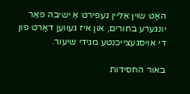האָט שוין אַליין געפירט אַ ישיבה פאַר יונגערע בחורים, און איז געווען דאָרט פון די אויסגעצייכנטע מגידי שיעור.

באור החסידות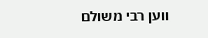ווען רבי משולם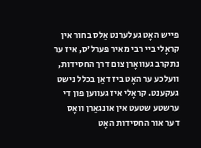פייש האָט געלערנט אַלס בחור אין קראָלי ביי רבי מאיר פּערל'ס, איז ער נתקרב געוואָרן צום דרך החסידות, וועלכע ער האָט ביז דאַן בכלל נישט געקענט. קראָלי איז געווען פון די ערשטע שטעט אין אונגאַרן וואָס דער אור החסידות האָט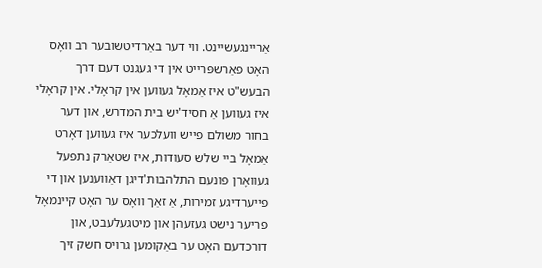אַריינגעשיינט. ווי דער באַרדיטשובער רב וואָס האָט פאַרשפּרייט אין די געגנט דעם דרך הבעש"ט איז אַמאָל געווען אין קראָלי. אין קראָלי איז געווען אַ חסיד'יש בית המדרש, און דער בחור משולם פייש וועלכער איז געווען דאָרט אַמאָל ביי שלש סעודות, איז שטאַרק נתפעל געוואָרן פונעם התלהבות'דיגן דאַווענען און די פייערדיגע זמירות, אַ זאַך וואָס ער האָט קיינמאָל פריער נישט געזעהן און מיטגעלעבט, און דורכדעם האָט ער באַקומען גרויס חשק זיך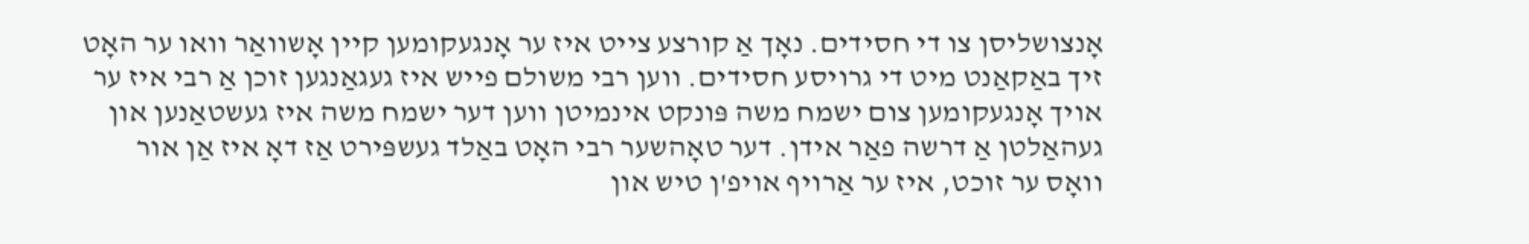אָנצושליסן צו די חסידים. נאָך אַ קורצע צייט איז ער אָנגעקומען קיין אָשוואַר וואו ער האָט זיך באַקאַנט מיט די גרויסע חסידים. ווען רבי משולם פייש איז געגאַנגען זוכן אַ רבי איז ער אויך אָנגעקומען צום ישמח משה פּונקט אינמיטן ווען דער ישמח משה איז געשטאַנען און געהאַלטן אַ דרשה פאַר אידן. דער טאָהשער רבי האָט באַלד געשפּירט אַז דאָ איז אַן אור וואָס ער זוכט, איז ער אַרויף אויפ'ן טיש און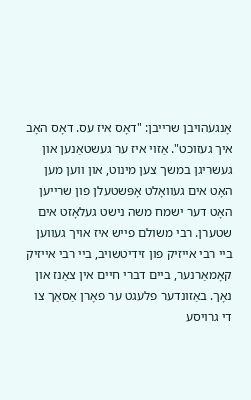אָנגעהויבן שרייבן: "דאָס איז עס. דאָס האָב איך געזוכט". אַזוי איז ער געשטאַנען און געשריגן במשך צען מינוט, און ווען מען האָט אים געוואָלט אָפּשטעלן פון שרייען האָט דער ישמח משה נישט געלאָזט אים שטערן. רבי משולם פייש איז אויך געווען ביי רבי אייזיק פון זידיטשויב, ביי רבי אייזיק קאָמאַרנער, ביים דברי חיים אין צאַנז און נאָך. באַזונדער פלעגט ער פאָרן אַסאַך צו די גרויסע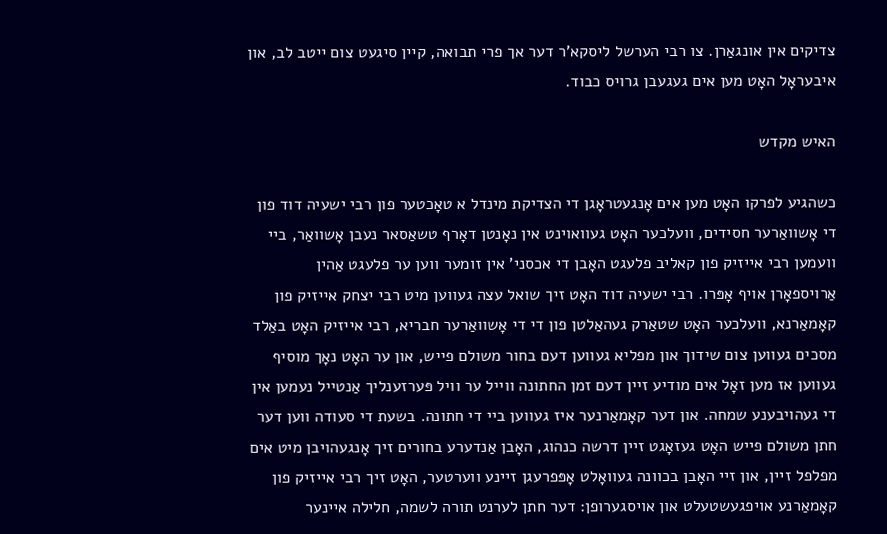צדיקים אין אונגאַרן. צו רבי הערשל ליסקא'ר דער אך פרי תבואה, קיין סיגעט צום ייטב לב, און איבעראָל האָט מען אים געגעבן גרויס כבוד.

האיש מקדש

כשהגיע לפרקו האָט מען אים אָנגעטראָגן די הצדיקת מינדל א טאָכטער פון רבי ישעיה דוד פון די אָשוואַרער חסידים, וועלכער האָט געוואוינט אין נאָנטן דאָרף טשאַסאר נעבן אָשוואַר, ביי וועמען רבי אייזיק פון קאליב פלעגט האָבן די אכסני' אין זומער ווען ער פלעגט אַהין אַרויספאָרן אויף אָפּרו. רבי ישעיה דוד האָט זיך שואל עצה געווען מיט רבי יצחק אייזיק פון קאָמאַרנא, וועלכער האָט שטאַרק געהאַלטן פון די די אָשוואַרער חבריא, רבי אייזיק האָט באַלד מסכים געווען צום שידוך און מפליא געווען דעם בחור משולם פייש, און ער האָט נאָך מוסיף געווען אז מען זאָל אים מודיע זיין דעם זמן החתונה ווייל ער וויל פּערזענליך אַנטייל נעמען אין די געהויבענע שמחה. און דער קאָמאַרנער איז געווען ביי די חתונה. בשעת די סעודה ווען דער חתן משולם פייש האָט געזאָגט זיין דרשה כנהוג, האָבן אַנדערע בחורים זיך אָנגעהויבן מיט אים מפלפל זיין, און זיי האָבן בכוונה געוואָלט אָפּפרעגן זיינע ווערטער, האָט זיך רבי אייזיק פון קאָמאַרנע אויפגעשטעלט און אויסגערופן: דער חתן לערנט תורה לשמה, חלילה איינער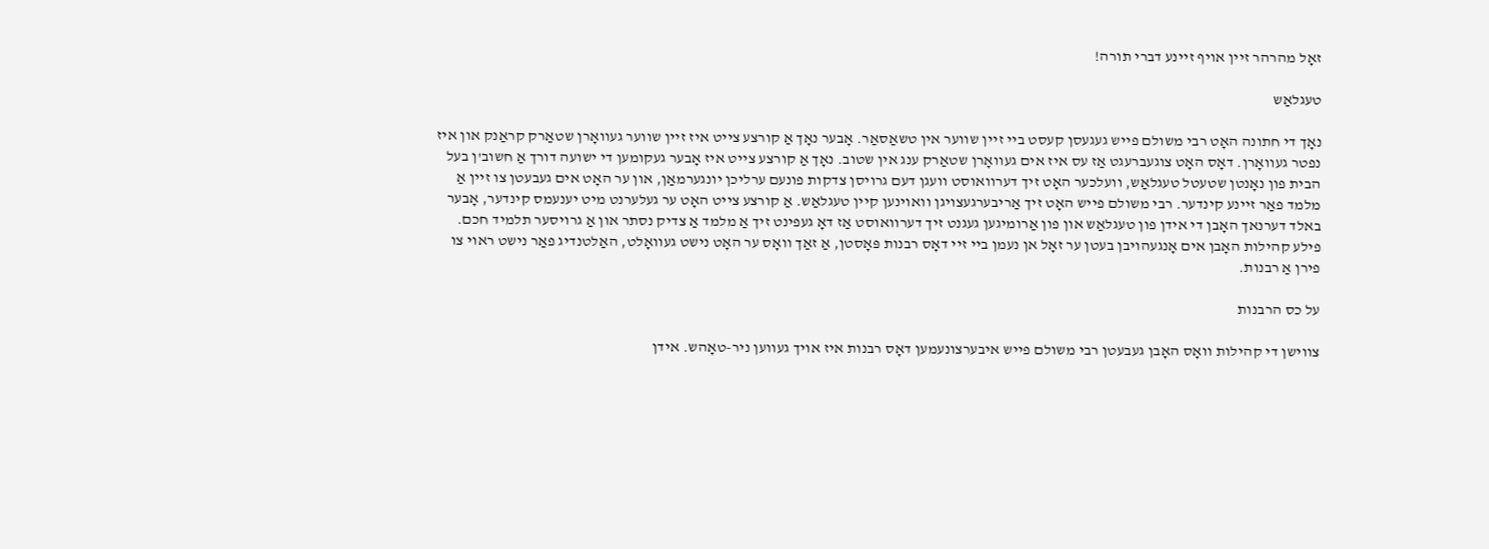זאָל מהרהר זיין אויף זיינע דברי תורה!

טעגלאַש

נאָך די חתונה האָט רבי משולם פייש געגעסן קעסט ביי זיין שווער אין טשאַסאַר. אָבער נאָך אַ קורצע צייט איז זיין שווער געוואָרן שטאַרק קראַנק און איז נפטר געוואָרן. דאָס האָט צוגעברעגט אַז עס איז אים געוואָרן שטאַרק ענג אין שטוב. נאָך אַ קורצע צייט איז אָבער געקומען די ישועה דורך אַ חשוב'ן בעל הבית פון נאָנטן שטעטל טעגלאַש, וועלכער האָט זיך דערוואוסט וועגן דעם גרויסן צדקות פונעם ערליכן יונגערמאַן, און ער האָט אים געבעטן צו זיין אַ מלמד פאַר זיינע קינדער. רבי משולם פייש האָט זיך אַריבערגעצויגן וואוינען קיין טעגלאַש. אַ קורצע צייט האָט ער געלערנט מיט יענעמס קינדער, אָבער באלד דערנאך האָבן די אידן פון טעגלאַש און פון אַרומיגען געגנט זיך דערוואוסט אַז דאָ געפינט זיך אַ מלמד אַ צדיק נסתר און אַ גרויסער תלמיד חכם. פילע קהילות האָבן אים אָנגעהויבן בעטן ער זאָל אן נעמן ביי זיי דאָס רבנות פּאָסטן, אַ זאַך וואָס ער האָט נישט געוואָלט, האַלטנדיג פאַר נישט ראוי צו פירן אַ רבנות.

על כס הרבנות

צווישן די קהילות וואָס האָבן געבעטן רבי משולם פייש איבערצונעמען דאָס רבנות איז אויך געווען ניר-טאָהש. אידן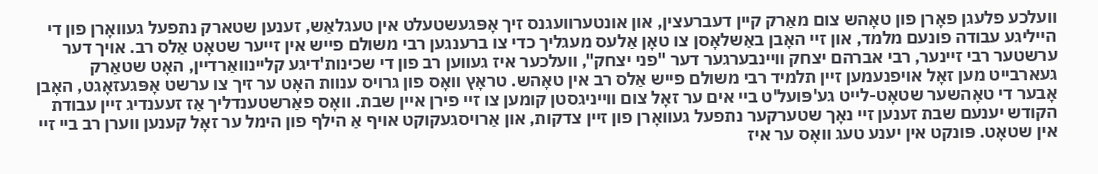וועלכע פלעגן פאָרן פון טאָהש צום מאַרק קיין דעברעצין, און אונטערוועגנס זיך אָפּגעשטעלט אין טעגלאַש, זענען שטארק נתפעל געוואָרן פון די הייליגע עבודה פונעם מלמד, און זיי האָבן באַשלאָסן צו טאָן אַלעס מעגליך כדי צו ברענגען רבי משולם פייש אין זייער שטאָט אַלס רב. אויך דער ערשטער רבי זיינער, רבי אברהם יצחק וויינבערגער דער "פני יצחק", וועלכער איז געווען רב פון די שכינות'דיגע קליינוואַרדיין, האָט שטאַרק געארבייט מען זאָל אויפנעמען זיין תלמיד רבי משולם פייש אַלס רב אין טאָהש. טראָץ וואָס פון גרויס ענוות האָט ער זיך צו ערשט אָפּגעזאָגט, האָבן אָבער די טאָהשער שטאָט-לייט גע'פּועל'ט ביי אים ער זאָל צום ווייניגסטן קומען צו זיי פירן איין שבת. וואָס פאַרשטענדליך אַז זעענדיג זיין עבודת הקודש יענעם שבת זענען זיי נאָך שטערקער נתפעל געוואָרן פון זיין צדקות, און אַרויסגעקוקט אויף אַ הילף פון הימל ער זאָל קענען ווערן רב ביי זיי אין שטאָט. פּונקט אין יענע טעג וואָס ער איז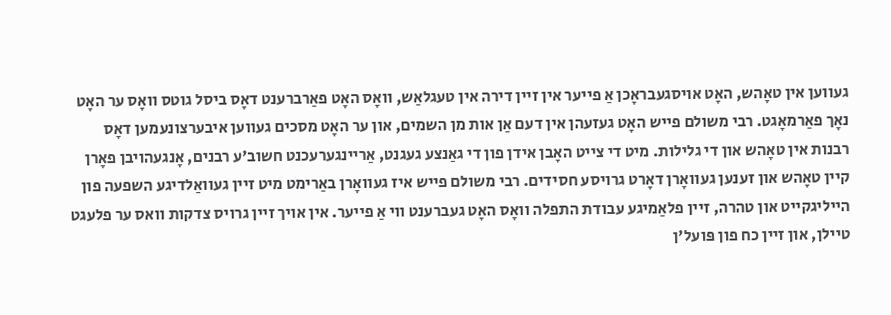געווען אין טאָהש, האָט אויסגעבראָכן אַ פייער אין זיין דירה אין טעגלאַש, וואָס האָט פאַרברענט דאָס ביסל גוטס וואָס ער האָט נאָך פאַרמאָגט. רבי משולם פייש האָט געזעהן אין דעם אַן אות מן השמים, און ער האָט מסכים געווען איבערצונעמען דאָס רבנות אין טאָהש און די גלילות. מיט די צייט האָבן אידן פון די גאַנצע געגנט, אַריינגערעכנט חשוב'ע רבנים, אָנגעהויבן פאָרן קיין טאָהש און זענען געוואָרן דאָרט גרויסע חסידים. רבי משולם פייש איז געוואָרן באַרימט מיט זיין געוואַלדיגע השפעה פון הייליגקייט און טהרה, זיין פלאַמיגע עבודת התפלה וואָס האָט געברענט ווי אַ פייער. אין אויך זיין גרויס צדקות וואס ער פלעגט טיילן, און זיין כח פון פּועל'ן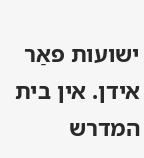ישועות פאַר אידן. אין בית המדרש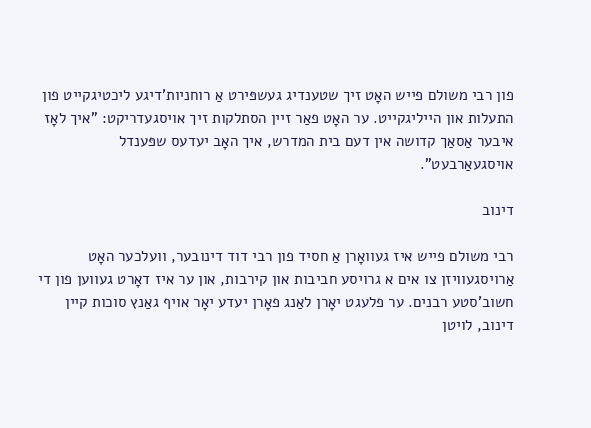פון רבי משולם פייש האָט זיך שטענדיג געשפּירט אַ רוחניות'דיגע ליכטיגקייט פון התעלות און הייליגקייט. ער האָט פאַר זיין הסתלקות זיך אויסגעדריקט: "איך לאָז איבער אַסאַך קדושה אין דעם בית המדרש, איך האָב יעדעס שפּענדל אויסגעאַרבעט".

דינוב

רבי משולם פייש איז געוואָרן אַ חסיד פון רבי דוד דינובער, וועלכער האָט אַרויסגעוויזן צו אים א גרויסע חביבות און קירבות, און ער איז דאָרט געווען פון די חשוב'סטע רבנים. ער פלעגט יאָרן לאַנג פאָרן יעדע יאָר אויף גאַנץ סוכות קיין דינוב, לויטן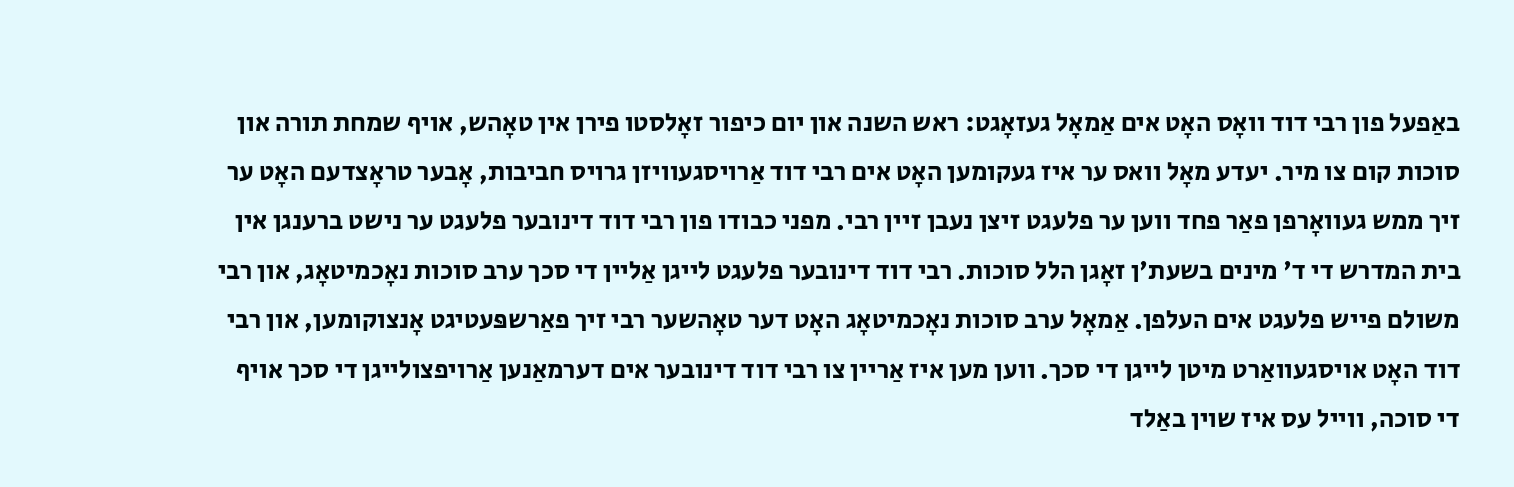באַפעל פון רבי דוד וואָס האָט אים אַמאָל געזאָגט: ראש השנה און יום כיפור זאָלסטו פירן אין טאָהש, אויף שמחת תורה און סוכות קום צו מיר. יעדע מאָל וואס ער איז געקומען האָט אים רבי דוד אַרויסגעוויזן גרויס חביבות, אָבער טראָצדעם האָט ער זיך ממש געוואָרפן פאַר פחד ווען ער פלעגט זיצן נעבן זיין רבי. מפני כבודו פון רבי דוד דינובער פלעגט ער נישט ברענגן אין בית המדרש די ד' מינים בשעת'ן זאָגן הלל סוכות. רבי דוד דינובער פלעגט לייגן אַליין די סכך ערב סוכות נאָכמיטאָג, און רבי משולם פייש פלעגט אים העלפן. אַמאָל ערב סוכות נאָכמיטאָג האָט דער טאָהשער רבי זיך פאַרשפּעטיגט אָנצוקומען, און רבי דוד האָט אויסגעוואַרט מיטן לייגן די סכך. ווען מען איז אַריין צו רבי דוד דינובער אים דערמאַנען אַרויפצולייגן די סכך אויף די סוכה, ווייל עס איז שוין באַלד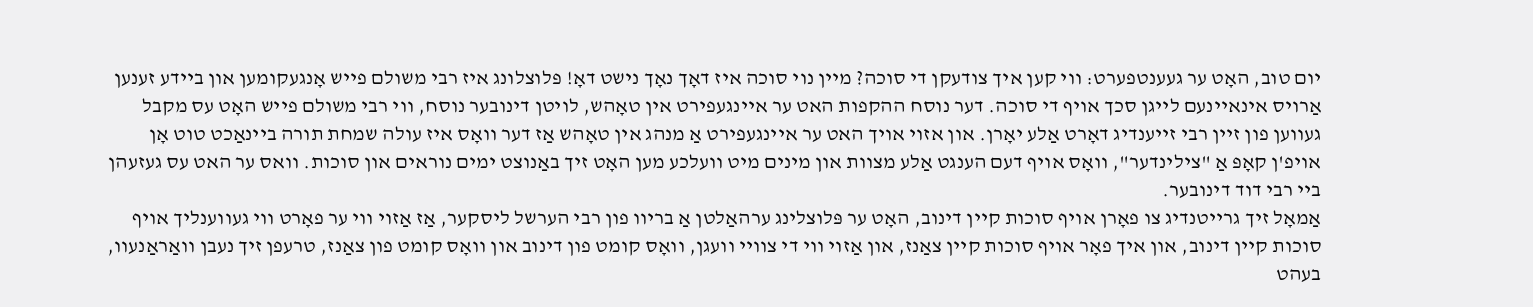יום טוב, האָט ער געענטפערט: ווי קען איך צודעקן די סוכה? מיין נוי סוכה איז דאָך נאָך נישט דאָ! פּלוצלונג איז רבי משולם פייש אָנגעקומען און ביידע זענען אַרויס אינאיינעם לייגן סכך אויף די סוכה. דער נוסח ההקפות האט ער איינגעפירט אין טאָהש, לויטן דינובער נוסח, ווי רבי משולם פייש האָט עס מקבל געווען פון זיין רבי זייענדיג דאָרט אַלע יאָרן. און אזוי אויך האט ער איינגעפירט אַ מנהג אין טאָהש אַז דער וואָס איז עולה שמחת תורה ביינאַכט טוט אָן אויפ'ן קאָפּ אַ "צילינדער", וואָס אויף דעם הענגט אַלע מצוות און מינים מיט וועלכע מען האָט זיך באַנוצט ימים נוראים און סוכות. וואס ער האט עס געזעהן ביי רבי דוד דינובער.
אַמאָל זיך גרייטנדיג צו פאָרן אויף סוכות קיין דינוב, האָט ער פּלוצלינג ערהאַלטן אַ בריוו פון רבי הערשל ליסקער, אַז אַזוי ווי ער פאָרט ווי געווענליך אויף סוכות קיין דינוב, און איך פאָר אויף סוכות קיין צאַנז, און אַזוי ווי די צוויי וועגן, וואָס קומט פון דינוב און וואָס קומט פון צאַנז, טרעפן זיך נעבן וואַראַנעוו, בעהט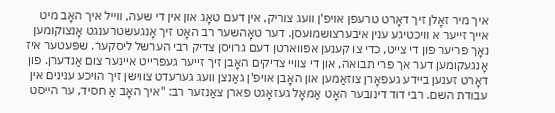איך מיר זאָלן זיך דאָרט טרעפן אויפ'ן וועג צוריק, אין דעם טאָג און אין די שעה, ווייל איך האָב מיט אייך זייער א וויכטיגע ענין איבערצושמועסן. דער טאָהשער רב האָט זיך אָנגעשטרענגט אָנצוקומען נאָך פריער פון די צייט, כדי צו קענען אפווארטן דעם גרויסן צדיק רבי הערשל ליסקער. שפּעטער איז אָנגעקומען דער אך פרי תבואה, און די צוויי צדיקים האָבן זיך זייער געפרייט איינער צום אַנדערן. פון דאָרט זענען ביידע געפאָרן צוזאַמען און האָבן אויפ'ן גאַנצן וועג גערעדט צווישן זיך הויכע ענינים אין עבודת השם. רבי דוד דינובער האָט אַמאָל געזאָגט פארן צאַנזער רב: "איך האָב אַ חסיד, ער הייסט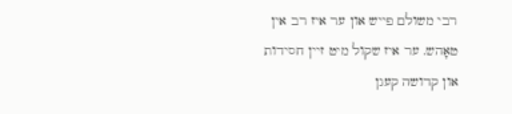רבי משולם פייש און ער איז רב אין טאָהש. ער איז שקול מיט זיין חסידות און קדושה קעגן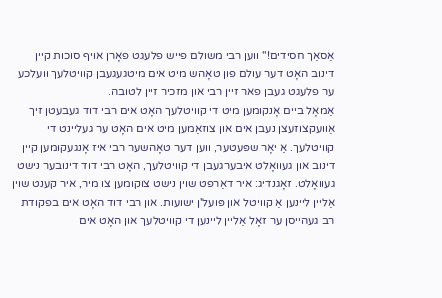אַסאַך חסידים!" ווען רבי משולם פייש פלעגט פאָרן אויף סוכות קיין דינוב האָט דער עולם פון טאָהש מיט אים מיטגעגעבן קוויטלעך וועלכע ער פלעגט געבן פאר זיין רבי און מזכיר זיין לטובה.
אַמאָל ביים אָנקומען מיט די קוויטלעך האָט אים רבי דוד געבעטן זיך אַוועקצוזעצן נעבן אים און צוזאַמען מיט אים האָט ער געליינט די קוויטלעך. אַ יאָר שפּעטער, ווען דער טאָהשער רבי איז אָנגעקומען קיין דינוב און געוואָלט איבערגעבן די קוויטלעך, האָט רבי דוד דינובער נישט געוואָלט. זאָגנדיג: איר דאַרפט שוין נישט צוקומען צו מיר, איר קענט שוין אַליין ליינען אַ קוויטל און פּועל'ן ישועות. און רבי דוד האָט אים בפקודת רב געהייסן ער זאָל אַליין ליינען די קוויטלעך און האָט אים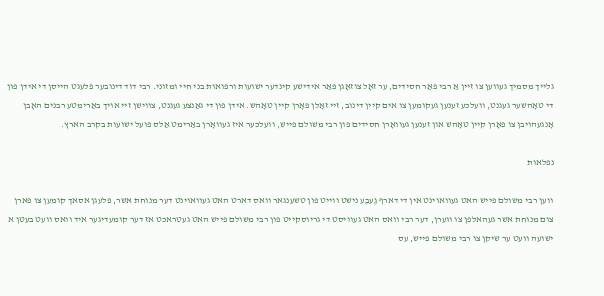גלייך מסמיך געווען צו זיין אַ רבי פאַר חסידים, ער זאָל צוזאָגן פאַר אידישע קינדער ישועות ורפואות בני חיי ומזוני. רבי דוד דינובער פלעגט הייסן די אידן פון די טאָהשער געגנט, וועלכע זענען געקומען צו אים קיין דינוב, זיי זאָלן פאָרן קיין טאָהש. אידן פון די גאַנצע געגנט, צווישן זיי אויך באַרימטע רבנים האָבן אָנגעהויבן צו פאָרן קיין טאָהש און זענען געוואָרן חסידים פון רבי משולם פייש, וועלכער איז געוואָרן באַרימט אַלס פועל ישועות בקרב הארץ.

נפלאות

ווען רבי משולם פייש האט געוואוינט אין די דארף גֶעבֶע נישט ווייט פון טשענגאר וואס דארט האט געוואוינט דער מנוחת אשר, פלעגן אסאך קומען צו פארן צום מנוחת אשר געהאלפן צו ווערן, דער רבי וואס האט געוויסט די גריוסקייט פון רבי משולם פייש האט געטראכט אז דער קומעדיגער איד וואס וועט בעטן א ישועה וועט ער שיקן צו רבי משולם פייש, עס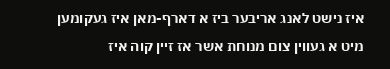איז נישט לאנג אריבער ביז א דארף-מאן איז געקומען מיט א געווין צום מנוחת אשר אז זיין קוה איז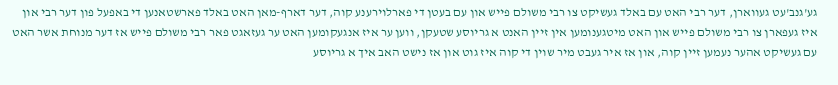גע'גנב'עט געווארן, דער רבי האט עם באלד געשיקט צו רבי משולם פייש און עם בעטן די פארלוירענע קוה, דער דארף-מאן האט באלד פארשטאנען די באפעל פון דער רבי און איז געפארן צו רבי משולם פייש און האט מיטגענומען אין זיין האנט א גריוסע שטעקן, ווען ער איז אנגעקומען האט ער געזאגט פאר רבי משולם פייש אז דער מנוחת אשר האט עם געשיקט אהער נעמען זיין קוה, און אז איר געבט מיר שוין די קוה איז גוט און אז נישט האב איך א גריוסע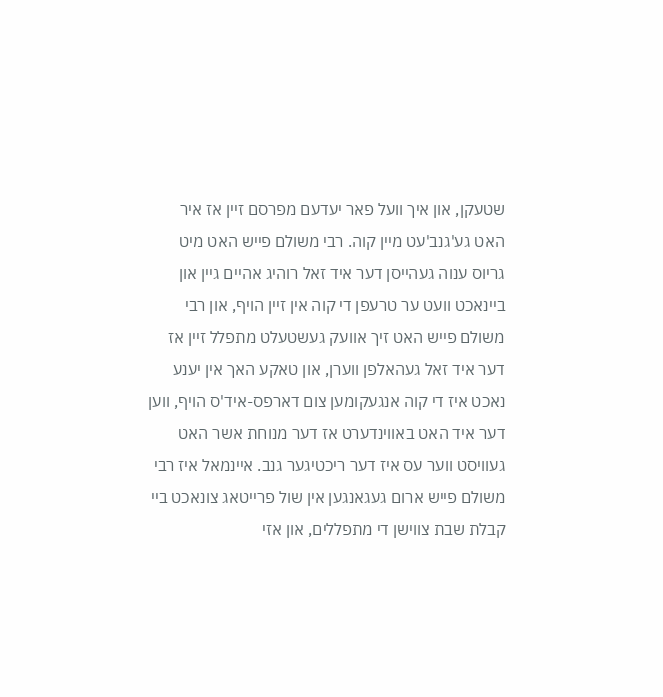שטעקן, און איך וועל פאר יעדעם מפרסם זיין אז איר האט גע'גנב'עט מיין קוה. רבי משולם פייש האט מיט גריוס ענוה געהייסן דער איד זאל רוהיג אהיים גיין און ביינאכט וועט ער טרעפן די קוה אין זיין הויף, און רבי משולם פייש האט זיך אוועק געשטעלט מתפלל זיין אז דער איד זאל געהאלפן ווערן, און טאקע האך אין יענע נאכט איז די קוה אנגעקומען צום דארפס-איד'ס הויף, ווען דער איד האט באווינדערט אז דער מנוחת אשר האט געוויסט ווער עס איז דער ריכטיגער גנב. איינמאל איז רבי משולם פייש ארום געגאנגען אין שול פרייטאג צונאכט ביי קבלת שבת צווישן די מתפללים, און אזי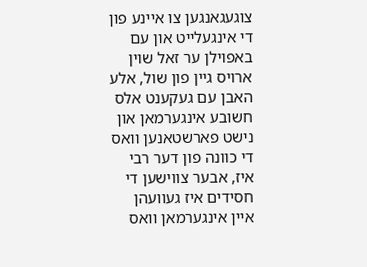צוגעגאנגען צו איינע פון די אינגעלייט און עם באפוילן ער זאל שוין ארויס גיין פון שול, אלע האבן עם געקענט אלס חשובע אינגערמאן און נישט פארשטאנען וואס די כוונה פון דער רבי איז, אבער צווישען די חסידים איז געוועהן איין אינגערמאן וואס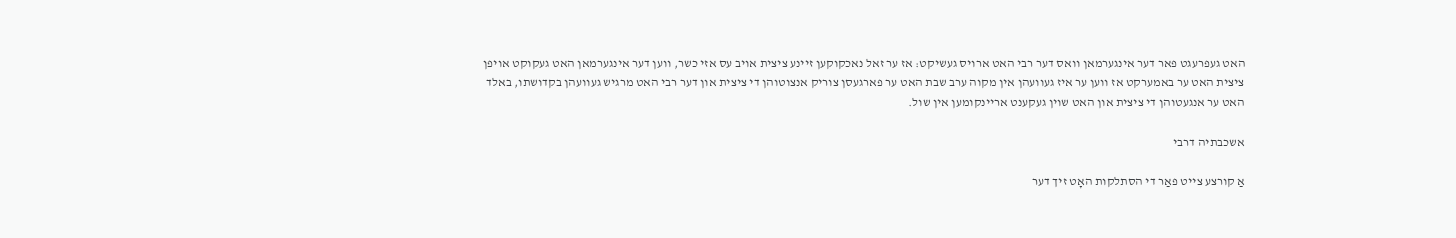האט געפרעגט פאר דער אינגערמאן וואס דער רבי האט ארויס געשיקט: אז ער זאל נאכקוקען זיינע ציצית אויב עס אזי כשר, ווען דער אינגערמאן האט געקוקט אויפן ציצית האט ער באמערקט אז ווען ער איז געוועהן אין מקוה ערב שבת האט ער פארגעסן צוריק אנצוטוהן די ציצית און דער רבי האט מרגיש געוועהן בקדושתו, באלד האט ער אנגעטוהן די ציצית און האט שוין געקענט אריינקומען אין שול.

אשכבתיה דרבי

אַ קורצע צייט פאַר די הסתלקות האָט זיך דער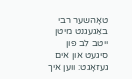טאָהשער רבי באַגעגנט מיטן ייטב לב פון סיגעט און אים געזאָגט: ווען איך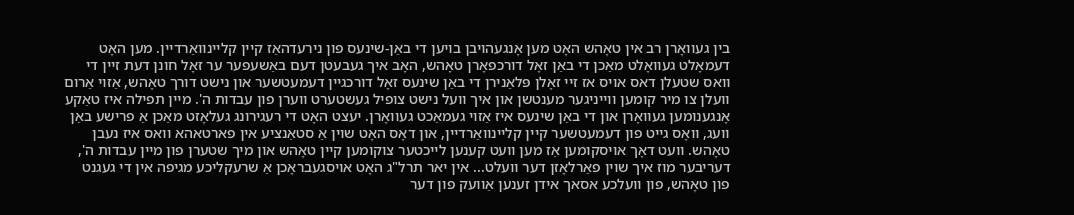בין געוואָרן רב אין טאָהש האָט מען אָנגעהויבן בויען די באַן-שינעס פון נירעדהאַז קיין קליינוואַרדיין. מען האָט דעמאָלט געוואָלט מאַכן די באַן זאָל דורכפאָרן טאָהש, האָב איך געבעטן דעם באַשעפער ער זאָל חונן דעת זיין די וואס שטעלן דאס אויס אז זיי זאָלן פּלאַנירן די באַן שינעס זאָל דורכגיין דעמעטשער און נישט דורך טאָהש, אַזוי אַרום וועלן צו מיר קומען ווייניגער מענטשן און איך וועל נישט צופיל געשטערט ווערן פון עבדות ה'. מיין תפילה איז טאַקע אָנגענומען געוואָרן און די באַן שינעס איז אַזוי געמאַכט געוואָרן. יעצט האָט די רעגירונג געלאָזט מאַכן אַ פרישע באַן וועג, וואָס גייט פון דעמעטשער קיין קליינוואַרדיין, און דאָס האָט שוין אַ סטאַנציע אין פארטאהא וואס איז נעבן טאָהש. וועט דאָך אויסקומען אַז מען וועט קענען לייכטער צוקומען קיין טאָהש און מיך שטערן פון מיין עבדות ה', דעריבער מוז איך שוין פאַרלאָזן דער וועלט... אין יאר תרל"ג האָט אויסגעבראָכן אַ שרעקליכע מגיפה אין די געגנט פון טאָהש, פון וועלכע אסאך אידן זענען אַוועק פון דער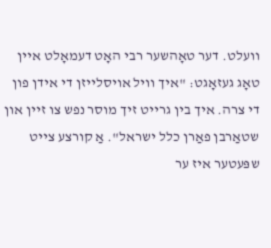וועלט. דער טאָהשער רבי האָט דעמאָלט איין טאָג געזאָגט: "איך וויל אויסלייזן די אידן פון די צרה. איך בין גרייט זיך מוסר נפש צו זיין און שטאַרבן פאַרן כלל ישראל". אַ קורצע צייט שפּעטער איז ער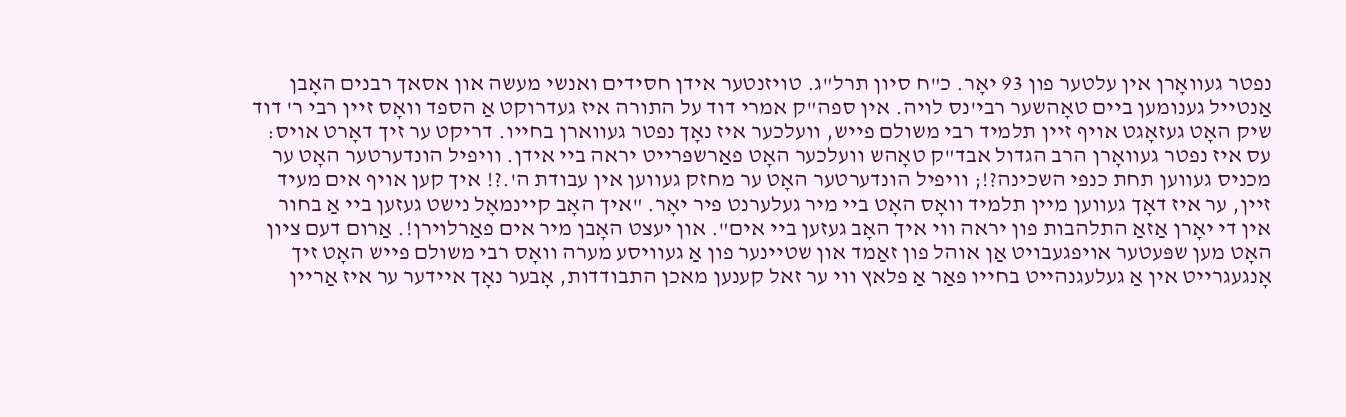נפטר געוואָרן אין עלטער פון 93 יאָר. כ"ח סיון תרל"ג. טויזנטער אידן חסידים ואנשי מעשה און אסאך רבנים האָבן אַנטייל גענומען ביים טאָהשער רבי'נס לויה. אין ספה"ק אמרי דוד על התורה איז געדרוקט אַ הספד וואָס זיין רבי ר' דוד שיק האָט געזאָגט אויף זיין תלמיד רבי משולם פייש, וועלכער איז נאָך נפטר געווארן בחייו. דריקט ער זיך דאָרט אויס: עס איז נפטר געוואָרן הרב הגדול אבד"ק טאָהש וועלכער האָט פאַרשפּרייט יראה ביי אידן. וויפיל הונדערטער האָט ער מכניס געווען תחת כנפי השכינה?!; וויפיל הונדערטער האָט ער מחזק געווען אין עבודת ה'.?! איך קען אויף אים מעיד זיין, ער איז דאָך געווען מיין תלמיד וואָס האָט ביי מיר געלערנט פיר יאָר. "איך האָב קיינמאָל נישט געזען ביי אַ בחור אין די יאָרן אַזאַ התלהבות פון יראה ווי איך האָב געזען ביי אים". און יעצט האָבן מיר אים פאַרלוירן!. אַרום דעם ציון האָט מען שפּעטער אויפגעבויט אַן אוהל פון זאַמד און שטיינער פון אַ געוויסע מערה וואָס רבי משולם פייש האָט זיך אָנגעגרייט אין אַ געלעגנהייט בחייו פאַר אַ פלאץ ווי ער זאל קענען מאכן התבודדות, אָבער נאָך איידער ער איז אַריין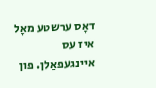דאָס ערשטע מאָל איז עס איינגעפאַלן. פון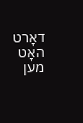דאָרט האָט מען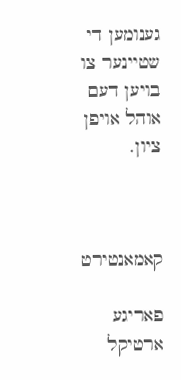גענומען די שטיינער צו בויען דעם אוהל אויפן ציון.



קאמאנטירט

פאריגע ארטיקל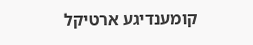קומענדיגע ארטיקל